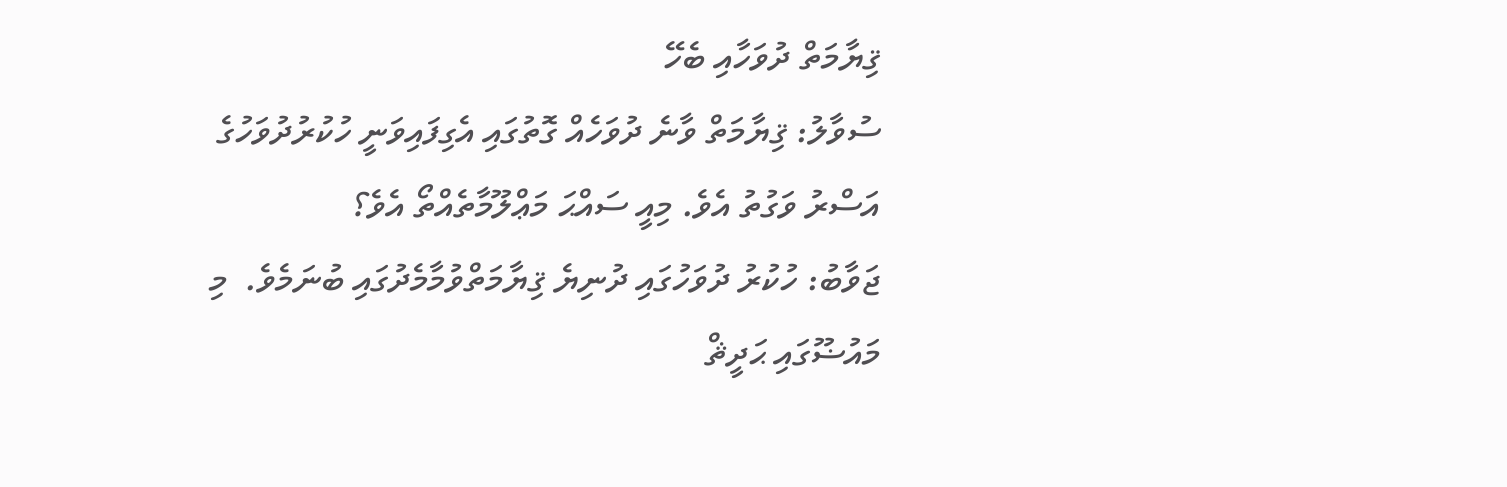ޤިޔާމަތް ދުވަހާއި ބެހޭ
ސުވާލު: ޤިޔާމަތް ވާނެ ދުވަހެއް ގޮތުގައި އެގިފައިވަނީ ހުކުރުދުވަހުގެ އަސްރު ވަގުތު އެވެ. މިއީ ސައްޙަ މަޢްލޫމާތެއްތޯ އެވެ؟
ޖަވާބު: ހުކުރު ދުވަހުގައި ދުނިޔެ ޤިޔާމަތްވުމާމެދުގައި ބުނަމެވެ.  މި މައުޟޫގައި ޙަދީޘް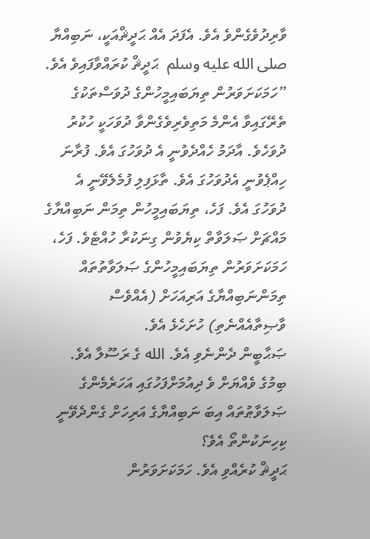ވާރިދުވެގެންވެ އެވެ. އެފަދަ އެއް ޙަދީޘްއަކީ، ނަބިއްޔާ صلى الله عليه وسلم  ޙަދީޘް ކުރައްވާފައިވެ އެވެ.
”ހަމަކަށަވަރުން ތިޔަބައިމީހުންގެ ދުވަސްތަކުގެ ތެރޭގައިވާ އެންމެ މަތިވެރިވެގެންވާ ދުވަހަކީ ހުކުރު ދުވަހެވެ. އާދަމު ހެއްދެވުނީ އެ ދުވަހުގަ އެވެ. ފުރާނަ ހިއްޕެވުނީ އެދުވަހުގަ އެވެ. ތާޅަފިލި ފުމެލެވޭނީ އެ ދުވަހުގަ އެވެ. ފަހެ، ތިޔަބައިމީހުން ތިމަން ނަބިއްޔާގެ މައްޗަށް ޞަލަވާތް ކިޔެވުން ގިނަކުރާ ހުއްޓެވެ. ފަހެ، ހަމަކަށަވަރުން ތިޔަބައިމީހުންގެ ޞަލަވާތުތައް ތިމަންނަބިއްޔާގެ އަރިއަހަށް (އެއްވެސް ވާޞިތާއެއްނެތި) ހުށަހެޅެ އެވެ.
ޞަޙާބީން ދެންނެވި އެވެ. الله ގެ ރަސޫލާ އެވެ. ބިމުގެ ވެއްޔަށް ވެ ދިއުމަށްފަހުގައި އަހަރެމެންގެ ޞަލަވާޠުތައް އިބަ ނަބިއްޔާގެ އަރިހަށް ގެންދެވޭނީ ކިހިނަކުންތޯ އެވެ؟
ޙަދީޘް ކުރެއްވި އެވެ. ހަމަކަށަވަރުން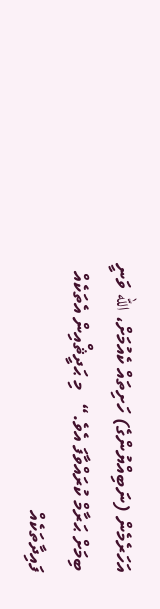އަހަރެމެން (ނަބިއްޔުންގެ) ހަށިތައް ކެއުމަށް، الله ވަނީ ބިމަށް ޙަރާމް ކުރައްވާފަ އެވެ.“   މި ޙަދީޘްއިން އެތަކެއް ފައިދާތަކެއް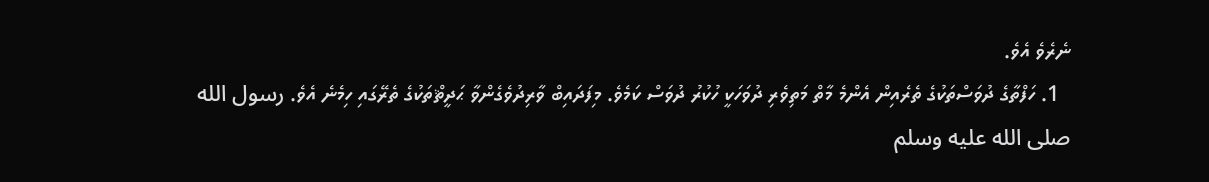ނެރެވެ އެވެ.
  1. ހަފްތާގެ ދުވަސްތަކުގެ ތެރެއިން އެންމެ މާތް މަތިވެރި ދުވަހަކީ ހުކުރު ދުވަސް ކަމެވެ. މިފަދައިބް ވާރިދުވެގެންވާ ޙަދީޘްތަކުގެ ތެރޭގައި ހިމެނެ އެވެ. رسول الله صلى الله عليه وسلم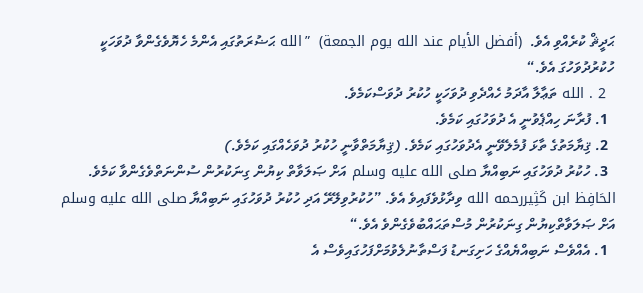ޙަދީޘް ކުރެއްވި އެވެ.  (أفضل الأيام عند الله يوم الجمعة)  ”الله ޙަޟުރަތުގައި އެންމެ ހެޔޮވެގެންވާ ދުވަހަކީ ހުކުރުދުވަހުގަ އެވެ.“
  2 . الله ތަޢާލާ އާދަމު ހެއްދެވި ދުވަހަކީ ހުކުރު ދުވަސްކަމެވެ.
  1. ފުރާނަ ހިއްޕެވުނީ އެ ދުވަހުގައި ކަމެވެ.
  2. ޤިޔާމަތުގެ ތާޅަ ފުމެލެވޭނީ އެދުވަހުގައި ކަމެވެ. (ޤިޔާމަތްވާނީ ހުކުރު ދުވަހެއްގައި ކަމެވެ.)
  3. ހުކުރު ދުވަހުގައި ނަބިއްޔާ صلى الله عليه وسلم އަށް ޞަލަވާތް ކިޔުން ގިނަކުރުން ސުންނަތްވެގެންވާ ކަމެވެ. الحَافِظ ابن كَثِيررحمه الله ވިދާޅުވެފައިވެ އެވެ. ”ހުކުރުވިލޭރޭ އަދި ހުކުރު ދުވަހުގައި ނަބިއްޔާ صلى الله عليه وسلم  އަށް ޞަލަވާތްކިޔުން ގިނަކުރުން މުސްތަޙައްބުވެގެންވެ އެވެ.“
  1. އެއްވެސް ނަބިއްޔެއްގެ ހަށިގަނޑު ފަސްތާނުލެވުމަށްފަހުގައިވެސް އެ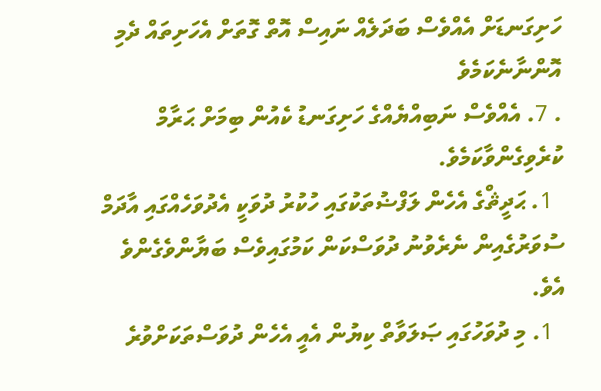ހަށިގަނޑަށް އެއްވެސް ބަދަލެއް ނައިސް އޮތް ގޮތަށް އެހަށިތައް ދެމި އޮންނާނެކަމެވެ
. 7. އެއްވެސް ނަބިއްޔެއްގެ ހަށިގަނޑު ކެއުން ބިމަށް ޙަރާމް ކުރެވިގެންވާކަމެވެ.
  1. ޙަދީޘްގެ އެހެން ލަފްޟުތަކުގައި ހުކުރު ދުވަކީ އެދުވަހެއްގައި އާދަމް ސުވަރުގެއިން ނެރެވުނު ދުވަސްކަން ކަމުގައިވެސް ބަޔާންވެގެންވެ އެވެ.
  1. މި ދުވަހުގައި ޞަލަވާތް ކިޔުން އެއީ އެހެން ދުވަސްތަކަށްވުރެ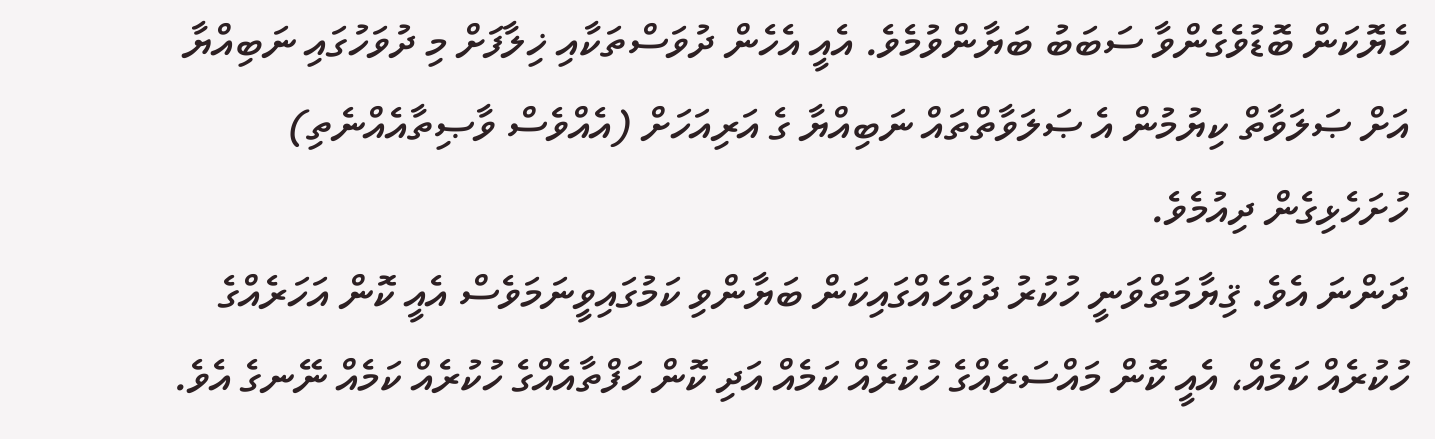ހެޔޮކަން ބޮޑުވެގެންވާ ސަބަބު ބަޔާންވުމެވެ. އެއީ އެހެން ދުވަސްތަކާއި ޚިލާފަށް މި ދުވަހުގައި ނަބިއްޔާ އަށް ޞަލަވާތް ކިޔުމުން އެ ޞަލަވާތްތައް ނަބިއްޔާ ގެ އަރިއަހަށް (އެއްވެސް ވާޞިތާއެއްނެތި) ހުށަހެޅިގެން ދިއުމެވެ.
ދަންނަ އެވެ. ޤިޔާމަތްވަނީ ހުކުރު ދުވަހެއްގައިކަން ބަޔާންވި ކަމުގައިވީނަމަވެސް އެއީ ކޮން އަހަރެއްގެ ހުކުރެއް ކަމެއް، އެއީ ކޮން މައްސަރެއްގެ ހުކުރެއް ކަމެއް އަދި ކޮން ހަފްތާއެއްގެ ހުކުރެއް ކަމެއް ނޭނގެ އެވެ.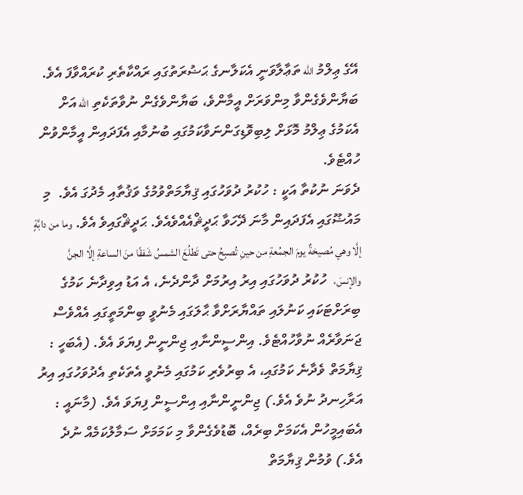އޭގެ ޢިލްމު الله ތަޢާލާވަނީ އެކަލާނގެ ޙަޟުރަތުގައި ރައްކާތެރި ކުރައްވާފަ އެވެ. ބަޔާންވެގެންވާ މިންވަރަށް އީމާންވެ، ބަޔާންވެގެން ނުވާތަކެތި الله އަށް އެކަމުގެ ޢިލްމު މޮޅަށް ލިބިވޮޑިގަންނަވާކަމުގައި ބުނުމާއި އެފަދައިން އީމާންވުން ހުއްޓެވެ.
ދެވަނަ ނުކުތާ އަކީ : ހުކުރު ދުވަހުގައި ޤިޔާމަތްވުމުގެ ވަޤުތާއި މެދުގަ އެވެ.  މި މައުޟޫގައި އެފަދައިން މާނަ ދޭހަވާ ޙަދީޘްއެއްވެއެވެ. ޙަދީޘްގައިވެ އެވެ. وما من دابَّةٍ إلَّا وهي مُصيخةٌ يومَ الجمُعةِ من حينِ تُصبِحُ حتى تَطلُعَ الشمسُ شَفقًا منَ الساعةِ إلَّا الجنَّ والإنسَ،   ހުކުރު ދުވަހުގައި އިރު އިރުމަށް ދާންދެނެ، އެ އަޑު އިވިދާނެ ކަމުގެ ބިރަށްޓަކައި ކަނުލައި ތައްޔާރަށްވާ ޙާލަގައި މެނުވީ ބިންމަތީގައި އެއްވެސް ޖަނަވާރެއް ނުވާހުއްޓެވެ. އިންސީންނާއި ޖިންނީން ފިޔަވަ އެވެ. (އެބަހީ : ޤިޔާމަތް ވެދާނެ ކަމުގައި، އެ ބިރުވެރި ކަމުގައި މެނުވީ އެތަކެތި އެދުވަހުގައި އިރު އަރާހިނދު ނުވެ އެވެ.) ޖިންނީންނާއި އިންސީން ފިޔަވަ އެވެ. (މާނައީ : އެބައިމީހުން އެކަމަށް ބިރެއް، ބޮޑުވެގެންވާ މި ކަމަމަށް ސަމާލުކަމެއް ނުދެ އެވެ.) ވުމުން ޤިޔާމަތް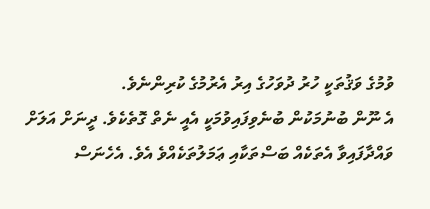ވުމުގެ ވަޤުތަކީ ހުރު ދުވަހުގެ އިރު އެރުމުގެ ކުރިންނެވެ.
އެ ނޫން ބުނުމަކުން ބުނެވިފައިވުމަކީ އެއީ ނެތް ގޮތެކެވެ. ދީނަށް އަލަށް ވައްދާފައިވާ އެތަކެއް ބަސްތަކާއި ޢަމަލުތަކެއްވެ އެވެ. އެހެނަސް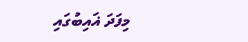މިފަދަ ޣައިބުގައި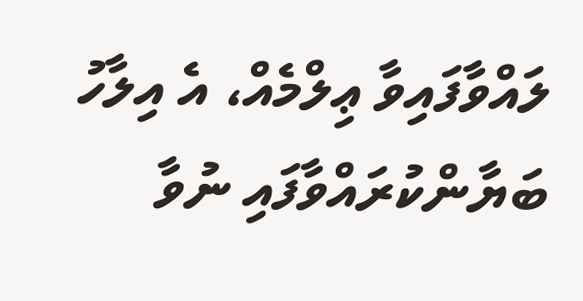ލައްވާފައިވާ ޢިލްމެއް، އެ އިލާހު ބަޔާންކުރައްވާފައި ނުވާ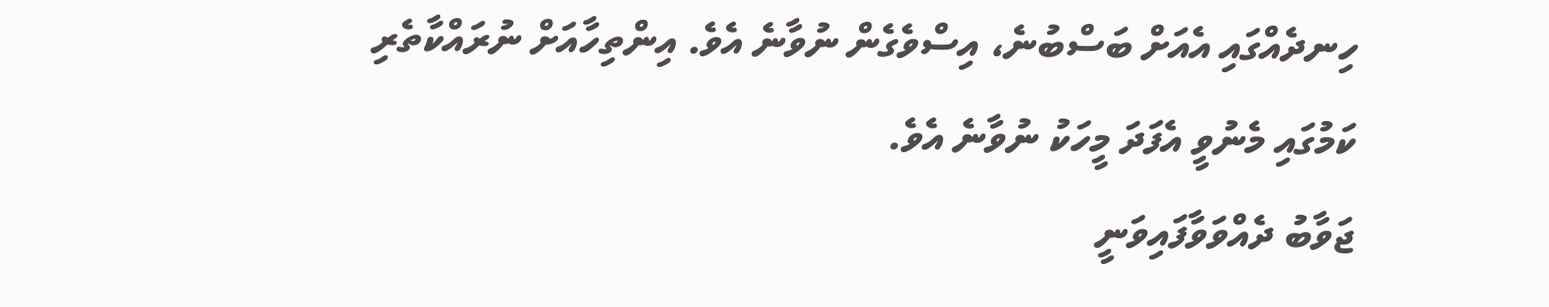ހިނދެއްގައި އެއަށް ބަސްބުނެ، އިސްވެގެން ނުވާނެ އެވެ. އިންތިހާއަށް ނުރައްކާތެރި ކަމުގައި މެނުވީ އެފަދަ މީހަކު ނުވާނެ އެވެ.
ޖަވާބު ދެއްވަވާފައިވަނީ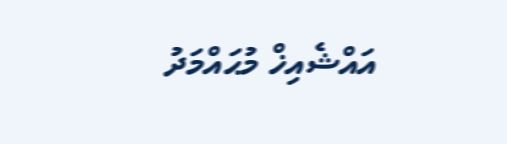އައްޝެއިޚް މުޙައްމަދު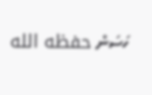ހަސަން حفظه الله